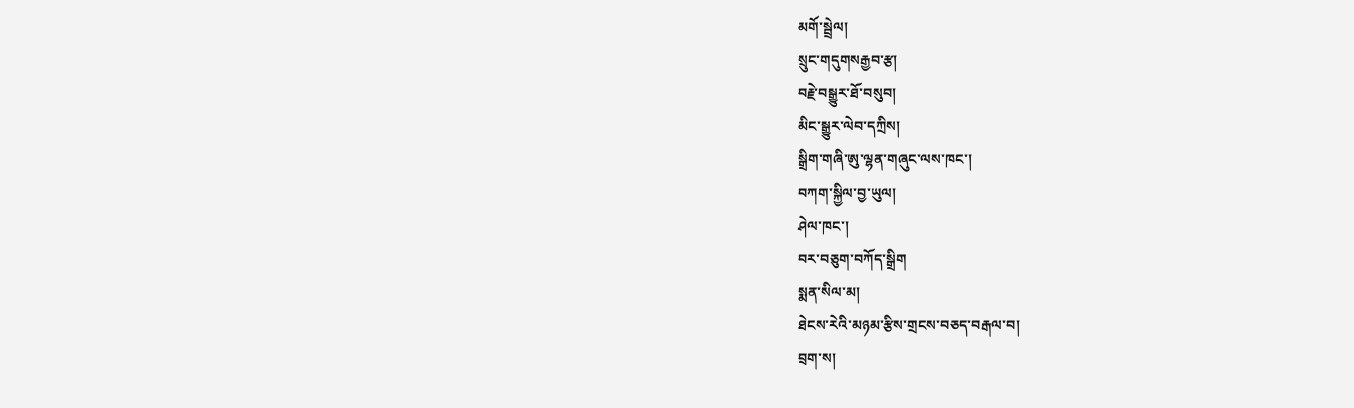མགོ་སྦྲེལ།
སྲུང་གདུགསརྒྱབ་རྩ།
བརྗེ་བསྒྱུར་ཐོ་བསུབ།
མིང་སྒྱུར་ལེབ་དཀྲིས།
སྒྲིག་གཞི་ཨུ་ལྷན་གཞུང་ལས་ཁང་།
བཀག་སྐྱིལ་བྱ་ཡུལ།
ཤེལ་ཁང་།
བར་བཅུག་བཀོད་སྒྲིག
སྨན་སིལ་མ།
ཐེངས་རེའི་མཉམ་རྩིས་གྲངས་བཅད་བརྒལ་བ།
བྲག་ས།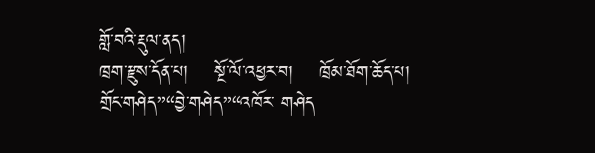གློ་བའི་རྡུལ་ནད།
ཁྲག་རྫུས་དོན་པ།    སྔོ་ལོ་འཕྱར་བ།    ཁྲོམ་ཐོག་ཆོད་པ།
གྲོང་གཤེད”“བྱེ་གཤེད”“འཁོར་ གཤེད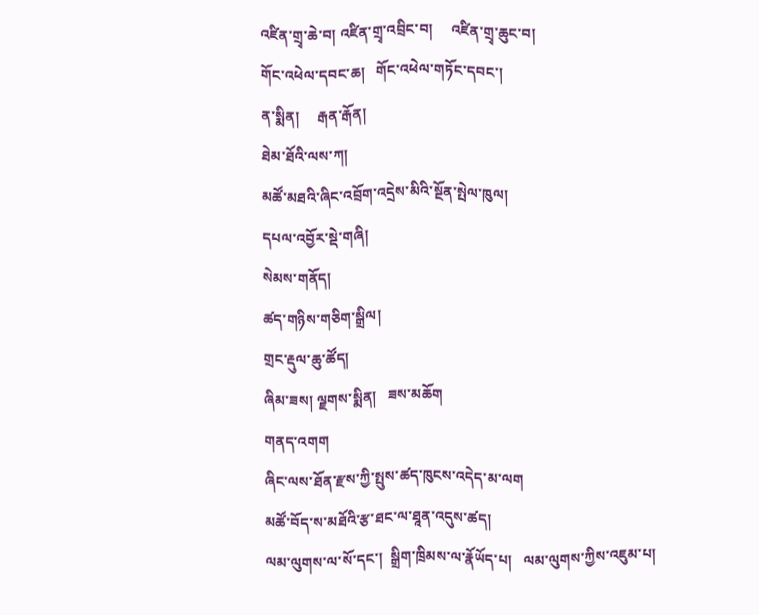འཛིན་གྲྭ་ཆེ་བ། འཛིན་གྲྭ་འབྲིང་བ།     འཛིན་གྲྭ་ཆུང་བ།
གོང་འཕེལ་དབང་ཆ།   གོང་འཕེལ་གཏོང་དབང་།
ན་སྨིན།     རྒན་རྒོན།
ཐེམ་ཐོའི་ལས་ཀ།
མཚོ་མཐའི་ཞིང་འབྲོག་འདྲེས་མིའི་སྔོན་སྤེལ་ཁུལ།
དཔལ་འབྱོར་སྡེ་གཞི།
སེམས་གནོད།
ཚད་གཉིས་གཅིག་སྒྲིལ།
གྲང་རྡུལ་ཆུ་ཚོད།
ཞིམ་ཟས། ལྗགས་སྨིན།   ཟས་མཆོག
གནད་འགག
ཞིང་ལས་ཐོན་རྫས་ཀྱི་སྤུས་ཚད་ཁུངས་འདེད་མ་ལག
མཚོ་བོད་ས་མཐོའི་རྩ་ཐང་ལ་ཐཱན་འདུས་ཚད།
ལམ་ལུགས་ལ་སོ་དང་།  སྒྲིག་ཁྲིམས་ལ་རྣོཡོད་པ།   ལམ་ལུགས་ཀྱིས་འཇུམ་པ།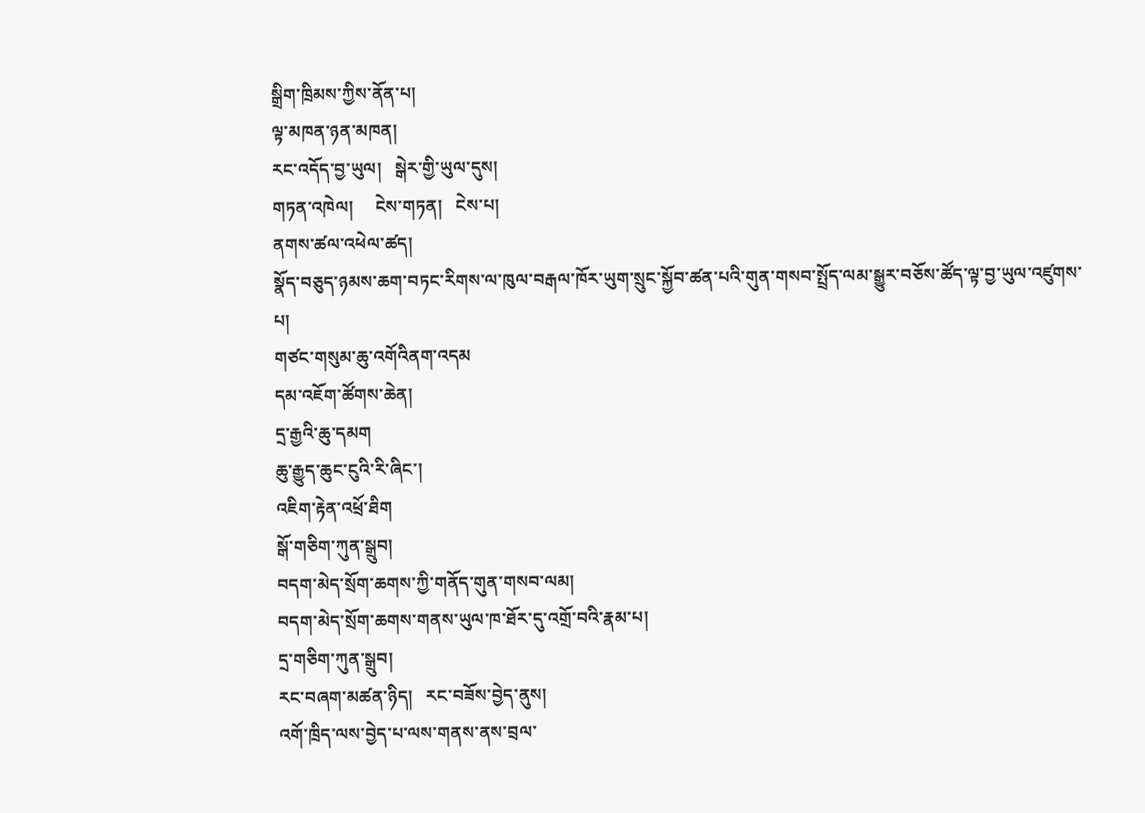སྒྲིག་ཁྲིམས་ཀྱིས་ནོན་པ།
ལྟ་མཁན་ཉན་མཁན།
རང་འདོད་བྱ་ཡུལ།   སྒེར་གྱི་ཡུལ་དུས།
གཏན་འཁེལ།     ངེས་གཏན།   ངེས་པ།
ནགས་ཚལ་འཕེལ་ཚད།
སྣོད་བཅུད་ཉམས་ཆག་བཏང་རིགས་ལ་ཁུལ་བརྒལ་ཁོར་ཡུག་སྲུང་སྐྱོབ་ཚན་པའི་གུན་གསབ་སྤྲོད་ལམ་སྒྱུར་བཅོས་ཚོད་ལྟ་བྱ་ཡུལ་འཛུགས་པ།
གཙང་གསུམ་ཆུ་འགོའིནག་འདམ
དམ་འཇོག་ཚོགས་ཆེན།
དྲ་རྒྱའི་ཆུ་དམག
ཆུ་རྒྱུད་ཆུང་ངུའི་རི་ཞིང་།
འཇིག་རྟེན་འཕྲོ་ཐིག
སྒོ་གཅིག་ཀུན་སྒྲུབ།
བདག་མེད་སྲོག་ཆགས་ཀྱི་གནོད་གུན་གསབ་ལམ།
བདག་མེད་སྲོག་ཆགས་གནས་ཡུལ་ཁ་ཐོར་དུ་འགྲོ་བའི་རྣམ་པ།
དྲ་གཅིག་ཀུན་སྒྲུབ།
རང་བཞག་མཚན་ཉིད།   རང་བཟོས་བྱེད་ནུས།
འགོ་ཁྲིད་ལས་བྱེད་པ་ལས་གནས་ནས་བྲལ་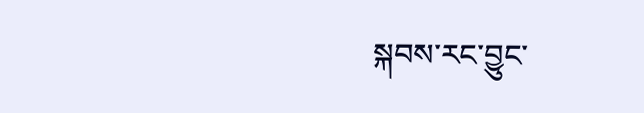སྐབས་རང་བྱུང་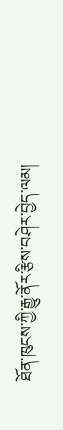ཐོན་ཁུངས་ཀྱི་རྒྱུ་ནོར་རྩིས་བཤེར་བྱེད་ལམ།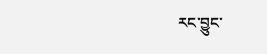རང་བྱུང་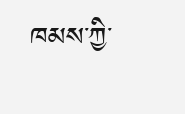ཁམས་ཀྱི་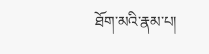ཐོག་མའི་རྣམ་པ།